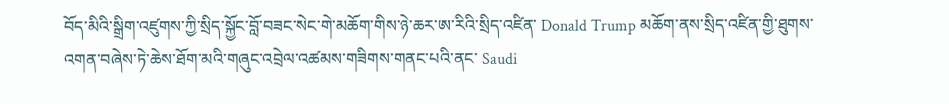བོད་མིའི་སྒྲིག་འཛུགས་ཀྱི་སྲིད་སྐྱོང་བློ་བཟང་སེང་གེ་མཆོག་གིས་ཉེ་ཆར་ཨ་རིའི་སྲིད་འཛིན་ Donald Trump མཆོག་ནས་སྲིད་འཛིན་གྱི་ཐུགས་འགན་བཞེས་ཏེ་ཆེས་ཐོག་མའི་གཞུང་འབྲེལ་འཚམས་གཟིགས་གནང་པའི་ནང་ Saudi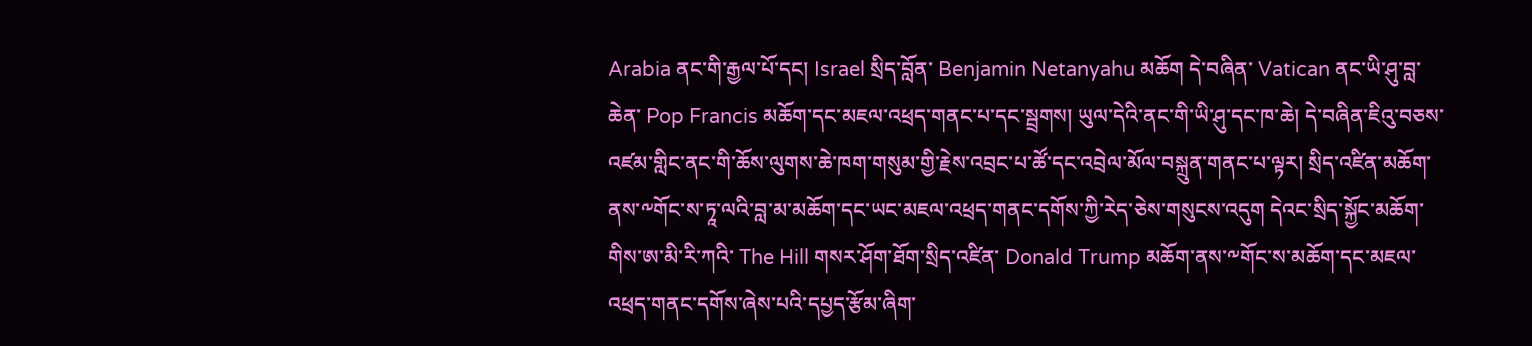Arabia ནང་གི་རྒྱལ་པོ་དང། Israel སྲིད་བློན་ Benjamin Netanyahu མཆོག དེ་བཞིན་ Vatican ནང་ཡི་ཤུ་བླ་ཆེན་ Pop Francis མཆོག་དང་མཇལ་འཕྲད་གནང་པ་དང་སྦྲགས། ཡུལ་དེའི་ནང་གི་ཡི་ཤུ་དང་ཁ་ཆེ། དེ་བཞིན་ཇིའུ་བཅས་འཛམ་གླིང་ནང་གི་ཆོས་ལུགས་ཆེ་ཁག་གསུམ་གྱི་རྗེས་འབྲང་པ་ཚོ་དང་འབྲེལ་མོལ་བསྐྲུན་གནང་པ་ལྟར། སྲིད་འཛིན་མཆོག་ནས་༸གོང་ས་ཏཱ་ལའི་བླ་མ་མཆོག་དང་ཡང་མཇལ་འཕྲད་གནང་དགོས་ཀྱི་རེད་ཅེས་གསུངས་འདུག དེའང་སྲིད་སྐྱོང་མཆོག་གིས་ཨ་མི་རི་ཀའི་ The Hill གསར་ཤོག་ཐོག་སྲིད་འཛིན་ Donald Trump མཆོག་ནས་༸གོང་ས་མཆོག་དང་མཇལ་འཕྲད་གནང་དགོས་ཞེས་པའི་དཔྱད་རྩོམ་ཞིག་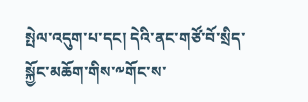སྤེལ་འདུག་པ་དང། དེའི་ནང་གཙོ་བོ་སྲིད་སྐྱོང་མཆོག་གིས་༸གོང་ས་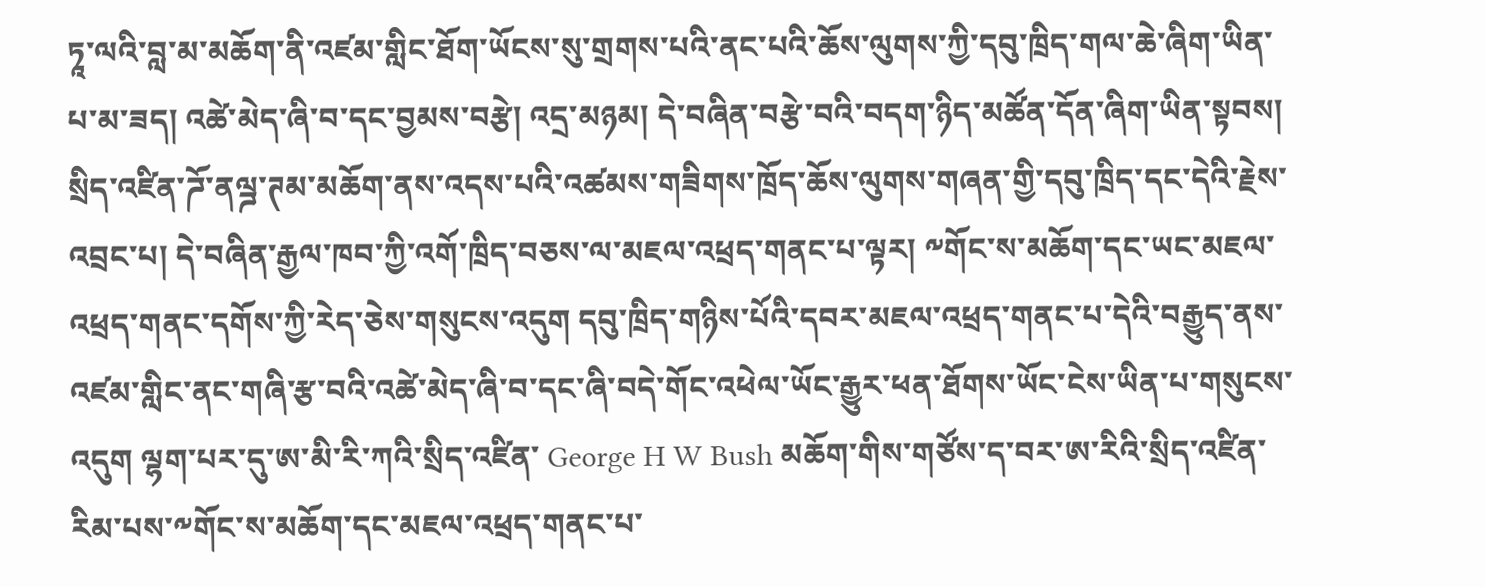ཏཱ་ལའི་བླ་མ་མཆོག་ནི་འཛམ་གླིང་ཐོག་ཡོངས་སུ་གྲགས་པའི་ནང་པའི་ཆོས་ལུགས་ཀྱི་དབུ་ཁྲིད་གལ་ཆེ་ཞིག་ཡིན་པ་མ་ཟད། འཚེ་མེད་ཞི་བ་དང་བྱམས་བརྩེ། འདྲ་མཉམ། དེ་བཞིན་བརྩེ་བའི་བདག་ཉིད་མཚོན་དོན་ཞིག་ཡིན་སྟབས། སྲིད་འཛིན་ཌོ་ནལྜ་ཊམ་མཆོག་ནས་འདས་པའི་འཚམས་གཟིགས་ཁྲོད་ཆོས་ལུགས་གཞན་གྱི་དབུ་ཁྲིད་དང་དེའི་རྗེས་འབྲང་པ། དེ་བཞིན་རྒྱལ་ཁབ་ཀྱི་འགོ་ཁྲིད་བཅས་ལ་མཇལ་འཕྲད་གནང་པ་ལྟར། ༸གོང་ས་མཆོག་དང་ཡང་མཇལ་འཕྲད་གནང་དགོས་ཀྱི་རེད་ཅེས་གསུངས་འདུག དབུ་ཁྲིད་གཉིས་པོའི་དབར་མཇལ་འཕྲད་གནང་པ་དེའི་བརྒྱུད་ནས་འཛམ་གླིང་ནང་གཞི་རྩ་བའི་འཚེ་མེད་ཞི་བ་དང་ཞི་བདེ་གོང་འཕེལ་ཡོང་རྒྱུར་ཕན་ཐོགས་ཡོང་ངེས་ཡིན་པ་གསུངས་འདུག ལྷག་པར་དུ་ཨ་མི་རི་ཀའི་སྲིད་འཛིན་ George H W Bush མཆོག་གིས་གཙོས་ད་བར་ཨ་རིའི་སྲིད་འཛིན་རིམ་པས་༸གོང་ས་མཆོག་དང་མཇལ་འཕྲད་གནང་པ་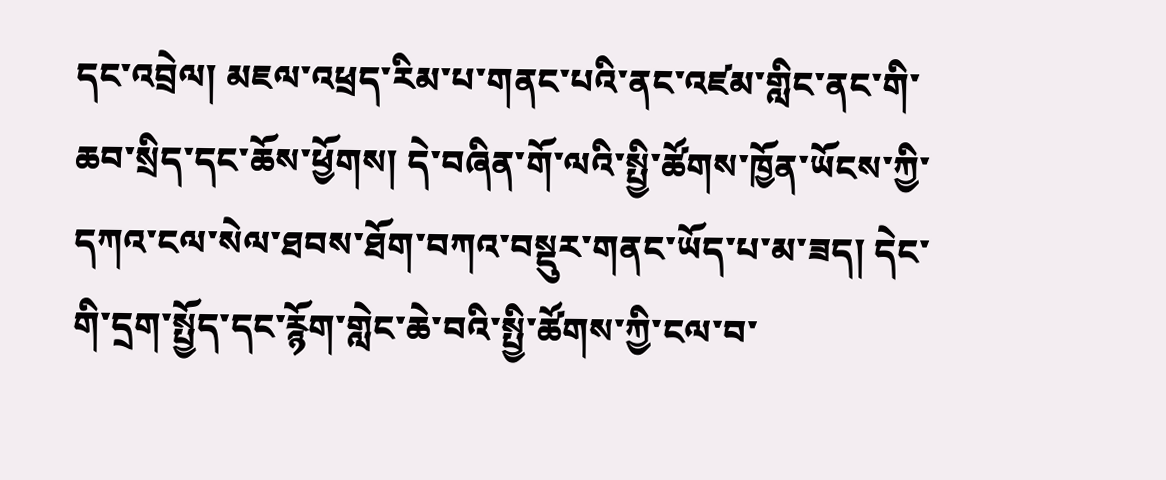དང་འབྲེལ། མཇལ་འཕྲད་རིམ་པ་གནང་པའི་ནང་འཛམ་གླིང་ནང་གི་ཆབ་སྲིད་དང་ཆོས་ཕྱོགས། དེ་བཞིན་གོ་ལའི་སྤྱི་ཚོགས་ཁྱོན་ཡོངས་ཀྱི་དཀའ་ངལ་སེལ་ཐབས་ཐོག་བཀའ་བསྡུར་གནང་ཡོད་པ་མ་ཟད། དེང་གི་དྲག་སྤྱོད་དང་རྙོག་གླེང་ཆེ་བའི་སྤྱི་ཚོགས་ཀྱི་ངལ་བ་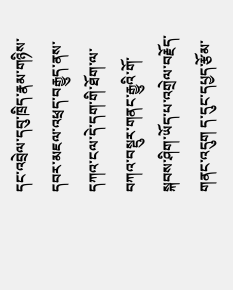དང་འབྲེལ་དབུ་ཁྲིད་རྣམ་གཉིས་དབར་མཇལ་འཕྲད་བརྒྱུད་ནས་དཀའ་ངལ་དེ་དག་གི་ཐོག་ལ་བཀའ་བསྡུར་གནང་རྒྱུའི་གོ་སྐབས་ཤིག་ཡོད་པ་འགྲེལ་བརྗོད་གནང་འདུག ད་དུང་དཔྱད་རྩོམ་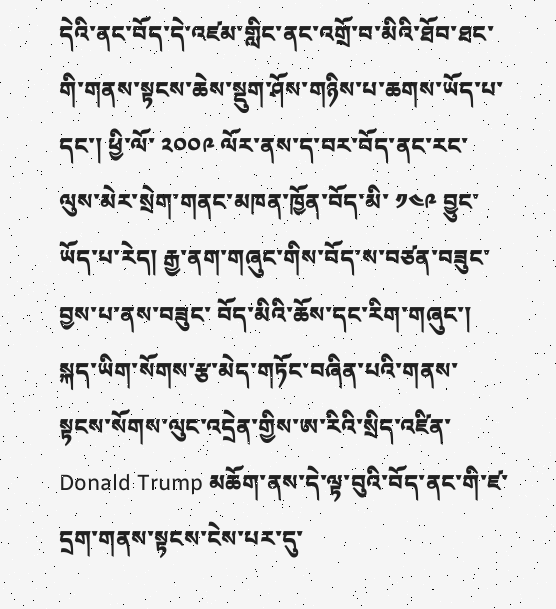དེའི་ནང་བོད་དེ་འཛམ་གླིང་ནང་འགྲོ་བ་མིའི་ཐོབ་ཐང་གི་གནས་སྟངས་ཆེས་སྡུག་ཤོས་གཉིས་པ་ཆགས་ཡོད་པ་དང་། ཕྱི་ལོ་ ༢༠༠༩ ལོར་ནས་ད་བར་བོད་ནང་རང་ལུས་མེར་སྲེག་གནང་མཁན་ཁྱོན་བོད་མི་ ༡༤༩ བྱུང་ཡོད་པ་རེད། རྒྱ་ནག་གཞུང་གིས་བོད་ས་བཙན་བཟུང་བྱས་པ་ནས་བཟུང་ བོད་མིའི་ཆོས་དང་རིག་གཞུང་། སྐད་ཡིག་སོགས་རྩ་མེད་གཏོང་བཞིན་པའི་གནས་སྟངས་སོགས་ལུང་འདྲེན་གྱིས་ཨ་རིའི་སྲིད་འཛིན་ Donald Trump མཆོག་ནས་དེ་ལྟ་བུའི་བོད་ནང་གི་ཛ་དྲག་གནས་སྟངས་ངེས་པར་དུ་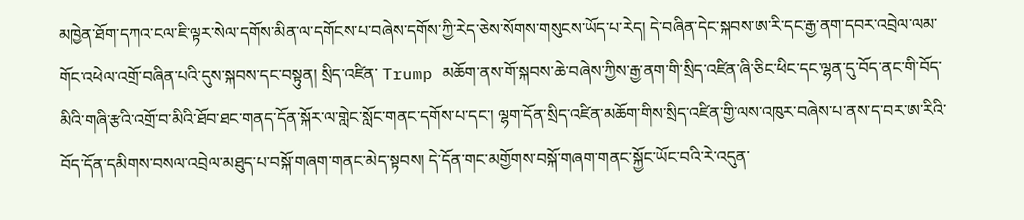མཁྱེན་ཐོག་དཀའ་ངལ་ཇི་ལྟར་སེལ་དགོས་མིན་ལ་དགོངས་པ་བཞེས་དགོས་ཀྱི་རེད་ཅེས་སོགས་གསུངས་ཡོད་པ་རེད། དེ་བཞིན་དེང་སྐབས་ཨ་རི་དང་རྒྱ་ནག་དབར་འབྲེལ་ལམ་གོང་འཕེལ་འགྲོ་བཞིན་པའི་དུས་སྐབས་དང་བསྟུན། སྲིད་འཛིན་ Trump མཆོག་ནས་གོ་སྐབས་ཆེ་བཞེས་ཀྱིས་རྒྱ་ནག་གི་སྲིད་འཛིན་ཞི་ཅིང་ཕིང་དང་ལྷན་དུ་བོད་ནང་གི་བོད་མིའི་གཞི་རྩའི་འགྲོ་བ་མིའི་ཐོབ་ཐང་གནད་དོན་སྐོར་ལ་གླེང་སློང་གནང་དགོས་པ་དང་། ལྷག་དོན་སྲིད་འཛིན་མཆོག་གིས་སྲིད་འཛིན་གྱི་ལས་འཁུར་བཞེས་པ་ནས་ད་བར་ཨ་རིའི་བོད་དོན་དམིགས་བསལ་འབྲེལ་མཐུད་པ་བསྐོ་གཞག་གནང་མེད་སྟབས། དེ་དོན་གང་མགྱོགས་བསྐོ་གཞག་གནང་སྐྱོང་ཡོང་བའི་རེ་འདུན་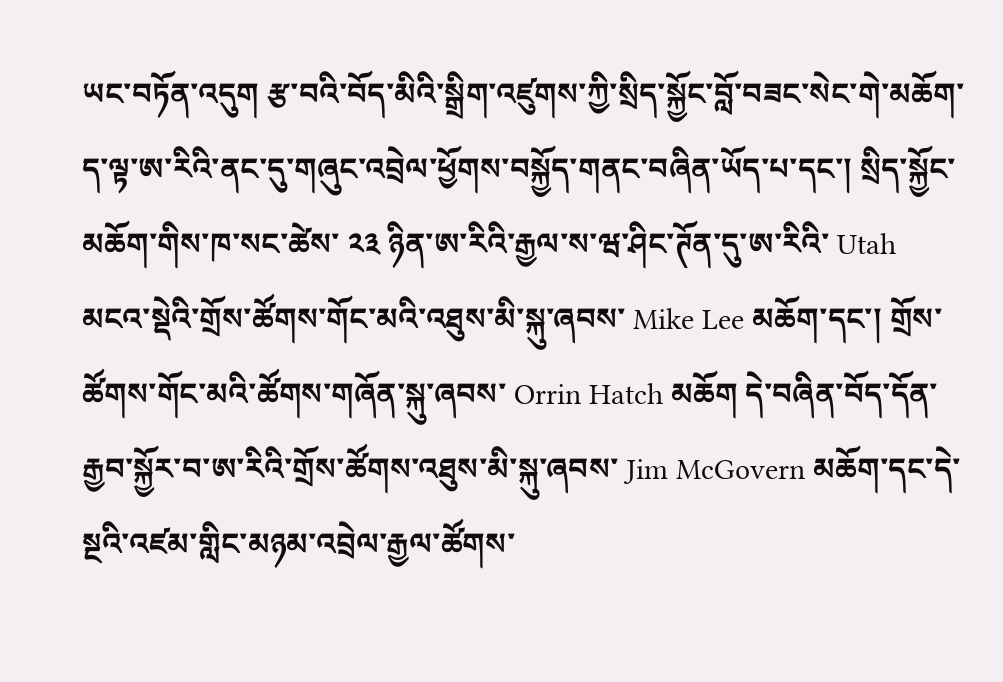ཡང་བཏོན་འདུག རྩ་བའི་བོད་མིའི་སྒྲིག་འཛུགས་ཀྱི་སྲིད་སྐྱོང་བློ་བཟང་སེང་གེ་མཆོག་ད་ལྟ་ཨ་རིའི་ནང་དུ་གཞུང་འབྲེལ་ཕྱོགས་བསྐྱོད་གནང་བཞིན་ཡོད་པ་དང་། སྲིད་སྐྱོང་མཆོག་གིས་ཁ་སང་ཚེས་ ༢༣ ཉིན་ཨ་རིའི་རྒྱལ་ས་ཝ་ཤིང་ཊོན་དུ་ཨ་རིའི་ Utah མངའ་སྡེའི་གྲོས་ཚོགས་གོང་མའི་འཐུས་མི་སྐུ་ཞབས་ Mike Lee མཆོག་དང་། གྲོས་ཚོགས་གོང་མའི་ཚོགས་གཞོན་སྐུ་ཞབས་ Orrin Hatch མཆོག དེ་བཞིན་བོད་དོན་རྒྱབ་སྐྱོར་བ་ཨ་རིའི་གྲོས་ཚོགས་འཐུས་མི་སྐུ་ཞབས་ Jim McGovern མཆོག་དང་དེ་སྔའི་འཛམ་གླིང་མཉམ་འབྲེལ་རྒྱལ་ཚོགས་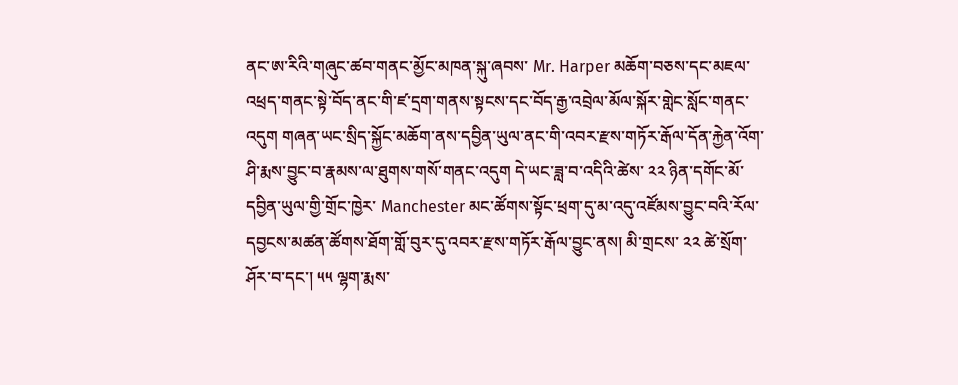ནང་ཨ་རིའི་གཞུང་ཚབ་གནང་མྱོང་མཁན་སྐུ་ཞབས་ Mr. Harper མཆོག་བཅས་དང་མཇལ་འཕྲད་གནང་སྟེ་བོད་ནང་གི་ཛ་དྲག་གནས་སྟངས་དང་བོད་རྒྱ་འབྲེལ་མོལ་སྐོར་གླེང་སློང་གནང་འདུག གཞན་ཡང་སྲིད་སྐྱོང་མཆོག་ནས་དབྱིན་ཡུལ་ནང་གི་འབར་རྫས་གཏོར་རྒོལ་དོན་རྐྱེན་འོག་ཤི་རྨས་བྱུང་བ་རྣམས་ལ་ཐུགས་གསོ་གནང་འདུག དེ་ཡང་ཟླ་བ་འདིའི་ཚེས་ ༢༢ ཉིན་དགོང་མོ་དབྱིན་ཡུལ་གྱི་གྲོང་ཁྱེར་ Manchester མང་ཚོགས་སྟོང་ཕྲག་དུ་མ་འདུ་འཛོམས་བྱུང་བའི་རོལ་དབྱངས་མཚན་ཚོགས་ཐོག་གློ་བུར་དུ་འབར་རྫས་གཏོར་རྒོལ་བྱུང་ནས། མི་གྲངས་ ༢༢ ཚེ་སྲོག་ཤོར་བ་དང་། ༥༥ ལྷག་རྨས་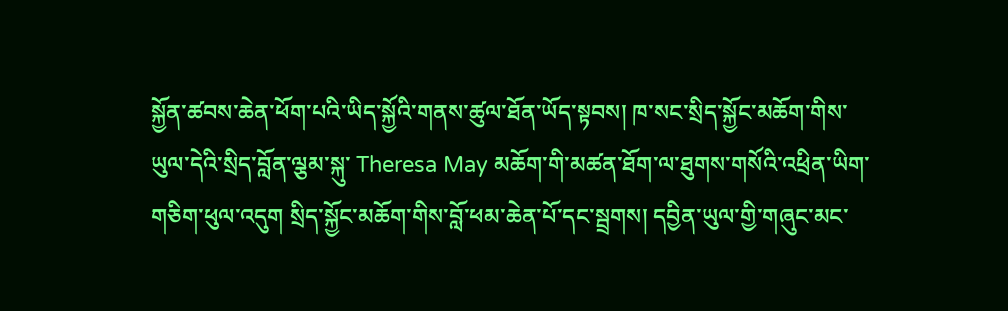སྐྱོན་ཚབས་ཆེན་ཕོག་པའི་ཡིད་སྐྱོའི་གནས་ཚུལ་ཐོན་ཡོད་སྟབས། ཁ་སང་སྲིད་སྐྱོང་མཆོག་གིས་ཡུལ་དེའི་སྲིད་བློན་ལྕམ་སྐུ་ Theresa May མཆོག་གི་མཚན་ཐོག་ལ་ཐུགས་གསོའི་འཕྲིན་ཡིག་གཅིག་ཕུལ་འདུག སྲིད་སྐྱོང་མཆོག་གིས་བློ་ཕམ་ཆེན་པོ་དང་སྦྲགས། དབྱིན་ཡུལ་གྱི་གཞུང་མང་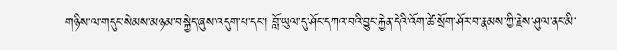གཉིས་ལ་གདུང་སེམས་མཉམ་བསྐྱེད་ཞུས་འདུག་པ་དང་། བློ་ཡུལ་དུ་ཤོང་དཀའ་བའི་བྱུང་རྐྱེན་དེའི་འོག་ཚེ་སྲོག་ཤོར་བ་རྣམས་ཀྱི་རྗེས་ཤུལ་ནང་མི་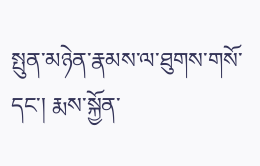སྤུན་མཉེན་རྣམས་ལ་ཐུགས་གསོ་དང་། རྨས་སྐྱོན་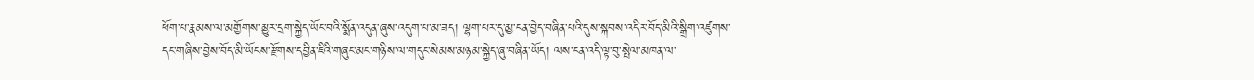ཕོག་པ་རྣམས་ལ་མགྱོགས་མྱུར་དྲག་སྐྱེད་ཡོང་བའི་སྨོན་འདུན་ཞུས་འདུག་པ་མ་ཟད། ལྷག་པར་དུ་མྱ་ངན་བྱེད་བཞིན་པའི་དུས་སྐབས་འདིར་བོད་མིའི་སྒྲིག་འཛུགས་དང་གཞིས་བྱེས་བོད་མི་ཡོངས་རྫོགས་དབྱིན་ཇིའི་གཞུང་མང་གཉིས་ལ་གདུང་སེམས་མཉམ་སྐྱེད་ཞུ་བཞིན་ཡོད། ལས་ངན་འདི་ལྟ་བུ་སྤེལ་མཁན་ལ་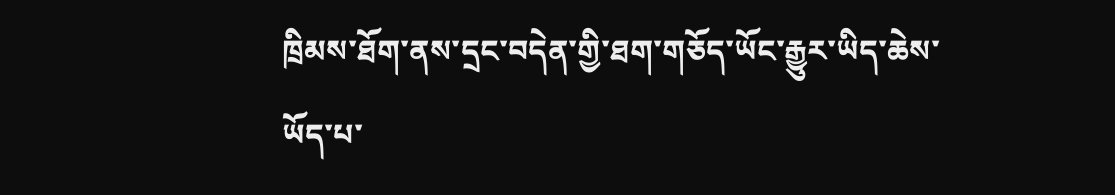ཁྲིམས་ཐོག་ནས་དྲང་བདེན་གྱི་ཐག་གཅོད་ཡོང་རྒྱུར་ཡིད་ཆེས་ཡོད་པ་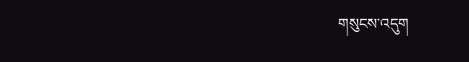གསུངས་འདུག